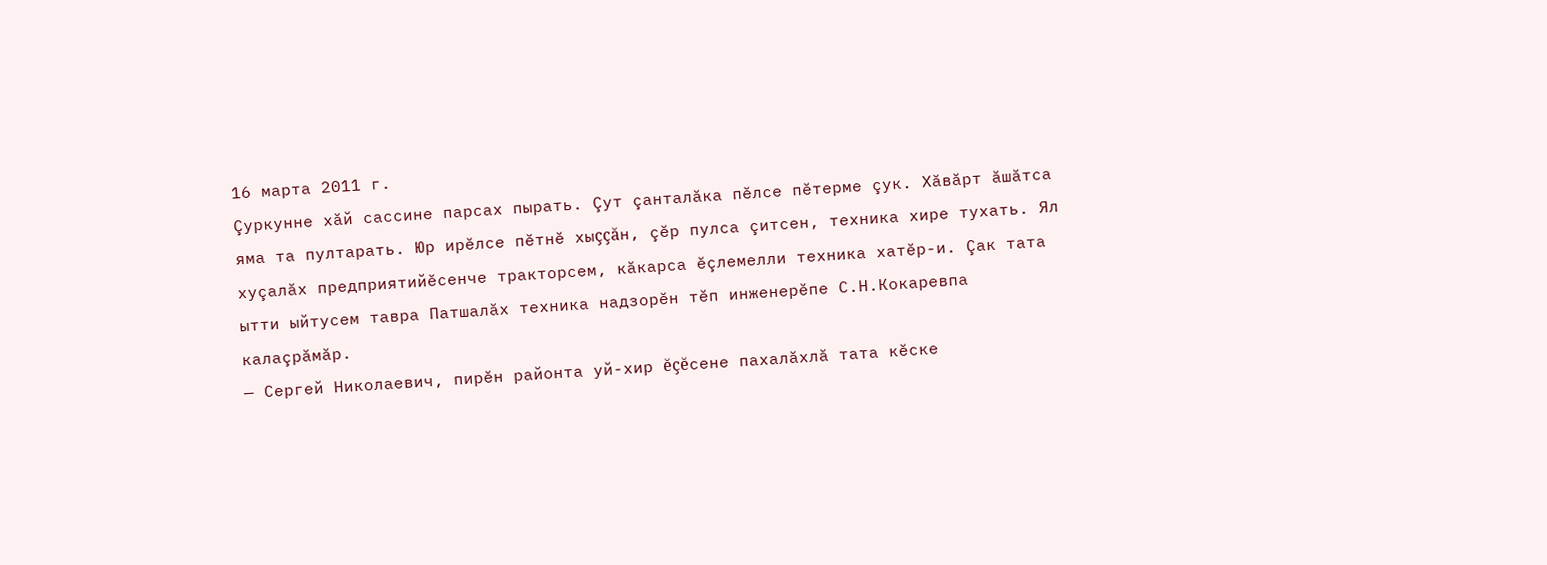16 марта 2011 г.
Çуркунне хăй сассине парсах пырать. Çут çанталăка пĕлсе пĕтерме çук. Хăвăрт ăшăтса яма та пултарать. Юр ирĕлсе пĕтнĕ хыççăн, çĕр пулса çитсен, техника хире тухать. Ял хуçалăх предприятийĕсенче тракторсем, кăкарса ĕçлемелли техника хатĕр-и. Çак тата ытти ыйтусем тавра Патшалăх техника надзорĕн тĕп инженерĕпе С.Н.Кокаревпа калаçрăмăр.
— Сергей Николаевич, пирĕн районта уй-хир ĕçĕсене пахалăхлă тата кĕске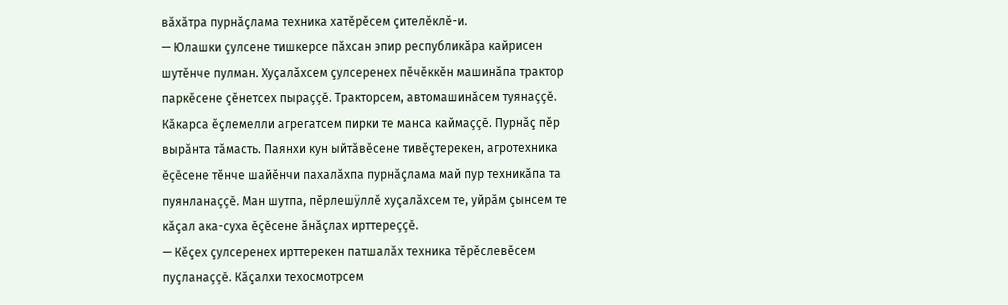вăхăтра пурнăçлама техника хатĕрĕсем çителĕклĕ-и.
— Юлашки çулсене тишкерсе пăхсан эпир республикăра кайрисен шутĕнче пулман. Хуçалăхсем çулсеренех пĕчĕккĕн машинăпа трактор паркĕсене çĕнетсех пыраççĕ. Тракторсем, автомашинăсем туянаççĕ.
Кăкарса ĕçлемелли агрегатсем пирки те манса каймаççĕ. Пурнăç пĕр вырăнта тăмасть. Паянхи кун ыйтăвĕсене тивĕçтерекен, агротехника ĕçĕсене тĕнче шайĕнчи пахалăхпа пурнăçлама май пур техникăпа та пуянланаççĕ. Ман шутпа, пĕрлешÿллĕ хуçалăхсем те, уйрăм çынсем те кăçал ака-суха ĕçĕсене ăнăçлах ирттереççĕ.
— Кĕçех çулсеренех ирттерекен патшалăх техника тĕрĕслевĕсем пуçланаççĕ. Кăçалхи техосмотрсем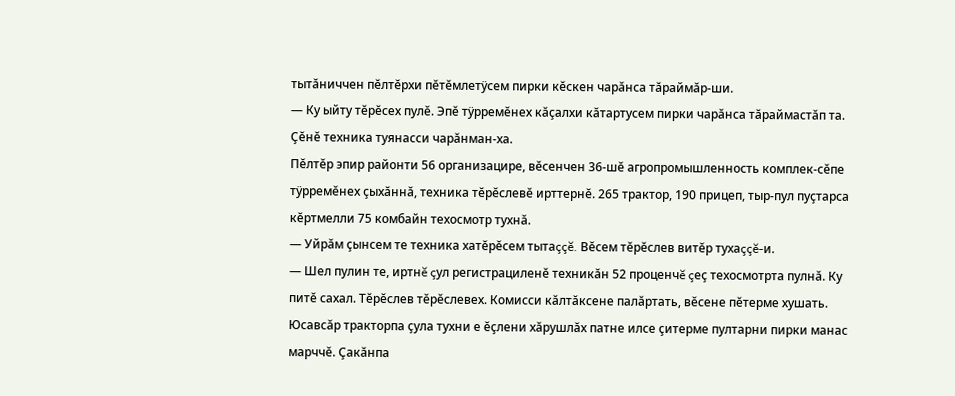тытăниччен пĕлтĕрхи пĕтĕмлетÿсем пирки кĕскен чарăнса тăраймăр-ши.
— Ку ыйту тĕрĕсех пулĕ. Эпĕ тÿрремĕнех кăçалхи кăтартусем пирки чарăнса тăраймастăп та. Çĕнĕ техника туянасси чарăнман-ха.
Пĕлтĕр эпир районти 56 организацире, вĕсенчен 36-шĕ агропромышленность комплек-сĕпе тÿрремĕнех çыхăннă, техника тĕрĕслевĕ ирттернĕ. 265 трактор, 190 прицеп, тыр-пул пуçтарса кĕртмелли 75 комбайн техосмотр тухнă.
— Уйрăм çынсем те техника хатĕрĕсем тытаççĕ. Вĕсем тĕрĕслев витĕр тухаççĕ-и.
— Шел пулин те, иртнĕ çул регистрациленĕ техникăн 52 проценчĕ çеç техосмотрта пулнă. Ку питĕ сахал. Тĕрĕслев тĕрĕслевех. Комисси кăлтăксене палăртать, вĕсене пĕтерме хушать. Юсавсăр тракторпа çула тухни е ĕçлени хăрушлăх патне илсе çитерме пултарни пирки манас марччĕ. Çакăнпа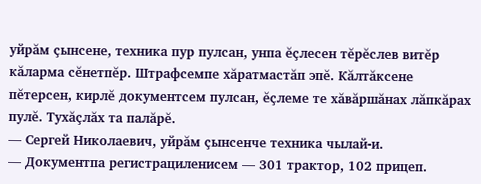уйрăм çынсене, техника пур пулсан, унпа ĕçлесен тĕрĕслев витĕр кăларма сĕнетпĕр. Штрафсемпе хăратмастăп эпĕ. Кăлтăксене пĕтерсен, кирлĕ документсем пулсан, ĕçлеме те хăвăршăнах лăпкăрах пулĕ. Тухăçлăх та палăрĕ.
— Сергей Николаевич, уйрăм çынсенче техника чылай-и.
— Документпа регистрациленисем — 301 трактор, 102 прицеп.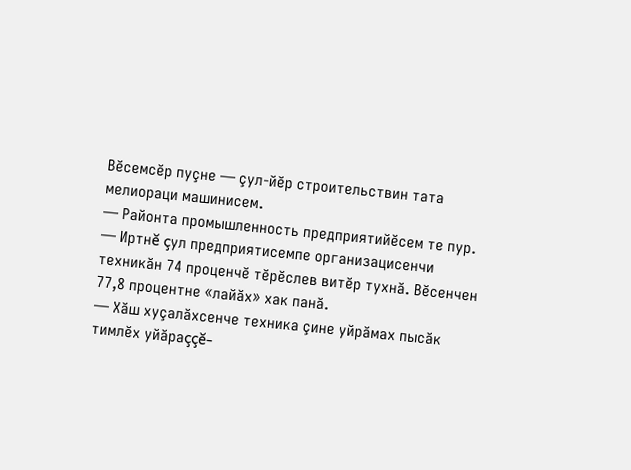Вĕсемсĕр пуçне — çул-йĕр строительствин тата мелиораци машинисем.
— Районта промышленность предприятийĕсем те пур.
— Иртнĕ çул предприятисемпе организацисенчи техникăн 74 проценчĕ тĕрĕслев витĕр тухнă. Вĕсенчен 77,8 процентне «лайăх» хак панă.
— Хăш хуçалăхсенче техника çине уйрăмах пысăк тимлĕх уйăраççĕ-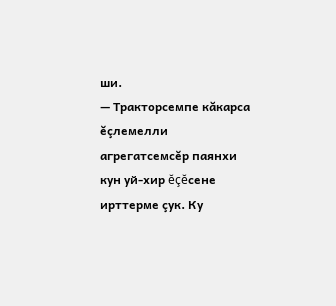ши.
— Тракторсемпе кăкарса ĕçлемелли агрегатсемсĕр паянхи кун уй-хир ĕçĕсене ирттерме çук. Ку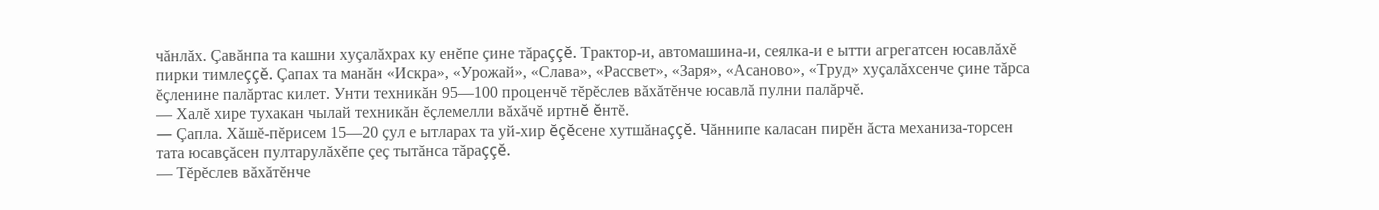чăнлăх. Çавăнпа та кашни хуçалăхрах ку енĕпе çине тăраççĕ. Трактор-и, автомашина-и, сеялка-и е ытти агрегатсен юсавлăхĕ пирки тимлеççĕ. Çапах та манăн «Искра», «Урожай», «Слава», «Рассвет», «Заря», «Асаново», «Труд» хуçалăхсенче çине тăрса ĕçленине палăртас килет. Унти техникăн 95—100 проценчĕ тĕрĕслев вăхăтĕнче юсавлă пулни палăрчĕ.
— Халĕ хире тухакан чылай техникăн ĕçлемелли вăхăчĕ иртнĕ ĕнтĕ.
— Çапла. Хăшĕ-пĕрисем 15—20 çул е ытларах та уй-хир ĕçĕсене хутшăнаççĕ. Чăннипе каласан пирĕн ăста механиза-торсен тата юсавçăсен пултарулăхĕпе çеç тытăнса тăраççĕ.
— Тĕрĕслев вăхăтĕнче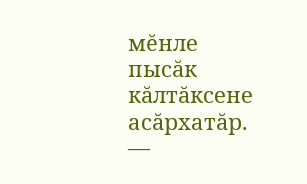мĕнле пысăк кăлтăксене асăрхатăр.
—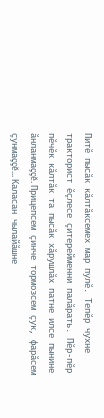Питĕ пысăк кăлтăксемех мар пулĕ. Тепĕр чухне тракторист ĕçлесе çитерейменни палăрать. Пĕр-пĕр пĕчĕк кăлтăк та пысăк хăрушлăх патне илсе пынине ăнланмаççĕ. Прицепсем çинче тормозсем çук, фарăсем çунмаççĕ... Каласан чылайăшне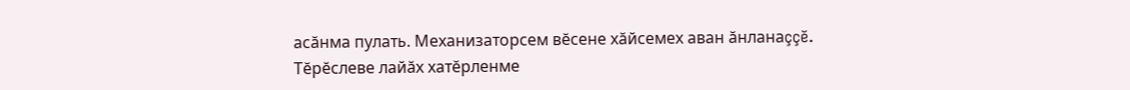асăнма пулать. Механизаторсем вĕсене хăйсемех аван ăнланаççĕ.
Тĕрĕслеве лайăх хатĕрленме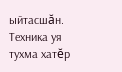ыйтасшăн. Техника уя тухма хатĕр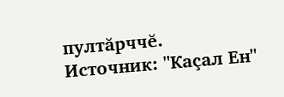пултăрччĕ.
Источник: "Каçал Ен"